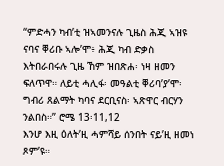“ምድሓን ካብ’ቲ ዝኣመንናሉ ጊዜስ ሕጂ ኣዝዩ ናባና ቐሪቡ ኣሎ’ሞ፥ ሕጂ ካብ ድቃስ እትበራበሩሉ ጊዜ ኸም ዝበጽሐ፡ ነዛ ዘመን ፍለጥዋ። ለይቲ ሓሊፋ፡ መዓልቲ ቐሪባ’ያ’ሞ፡ ግብሪ ጸልማት ካባና ደርቢናስ፡ ኣጽዋር ብርሃን ንልበስ።” ሮሜ 13፡11,12
እንሆ እዚ ዕለት’ዚ ሓምሻይ ሰንበት ናይ’ዚ ዘመነ ጾም’ዩ።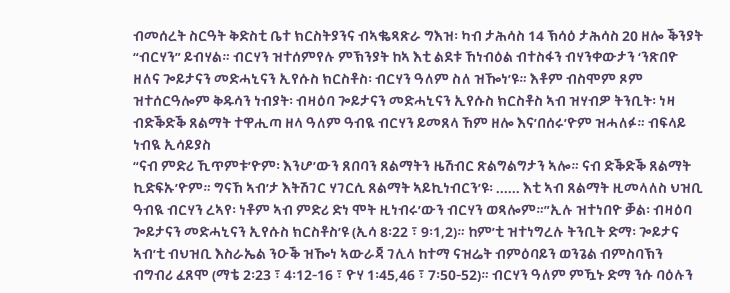ብመሰረት ስርዓት ቅድስቲ ቤተ ክርስትያንና ብኣቈጻጽራ ግእዝ፡ ካብ ታሕሳስ 14 ኽሳዕ ታሕሳስ 20 ዘሎ ቕንያት “ብርሃን” ይብሃል። ብርሃን ዝተሰምየሉ ምኽንያት ከኣ እቲ ልደቱ ኸነብዕል ብተስፋን ብሃንቀውታን ‘ንጽበዮ ዘለና ጐይታናን መድሓኒናን ኢየሱስ ክርስቶስ፡ ብርሃን ዓለም ስለ ዝዀነ’ዩ። እቶም ብስሞም ጾም ዝተሰርዓሎም ቅዱሳን ነብያት፡ ብዛዕባ ጐይታናን መድሓኒናን ኢየሱስ ክርስቶስ ኣብ ዝሃብዎ ትንቢት፡ ነዛ ብድቕድቕ ጸልማት ተዋሒጣ ዘላ ዓለም ዓብዪ ብርሃን ይመጸላ ኸም ዘሎ እና’በሰሩ’ዮም ዝሓለፉ። ብፍላይ ነብዪ ኢሳይያስ
“ናብ ምድሪ ኺጥምቱ’ዮም፡ እንሆ’ውን ጸበባን ጸልማትን ዜሽብር ጽልግልግታን ኣሎ። ናብ ድቕድቕ ጸልማት ኪድፍኡ’ዮም። ግናኸ ኣብ’ታ እትሽገር ሃገርሲ ጸልማት ኣይኪነብርን’ዩ፡ ...... እቲ ኣብ ጸልማት ዚመላለስ ህዝቢ ዓብዪ ብርሃን ረኣየ፡ ነቶም ኣብ ምድሪ ድነ ሞት ዚነብሩ’ውን ብርሃን ወጻሎም።”ኢሉ ዝተነበዮ ቓል፡ ብዛዕባ ጐይታናን መድሓኒናን ኢየሱስ ክርስቶስ’ዩ (ኢሳ 8፡22 ፣ 9፡1,2)። ከም’ቲ ዝተነግረሉ ትንቢት ድማ፡ ጐይታና ኣብ’ቲ ብህዝቢ እስራኤል ንዑቕ ዝዀነ ኣውራጃ ገሊላ ከተማ ናዝሬት ብምዕባይን ወንጌል ብምስባኽን ብግብሪ ፈጸሞ (ማቴ 2፡23 ፣ 4፡12-16 ፣ ዮሃ 1፡45,46 ፣ 7፡50-52)። ብርሃን ዓለም ምዃኑ ድማ ንሱ ባዕሉን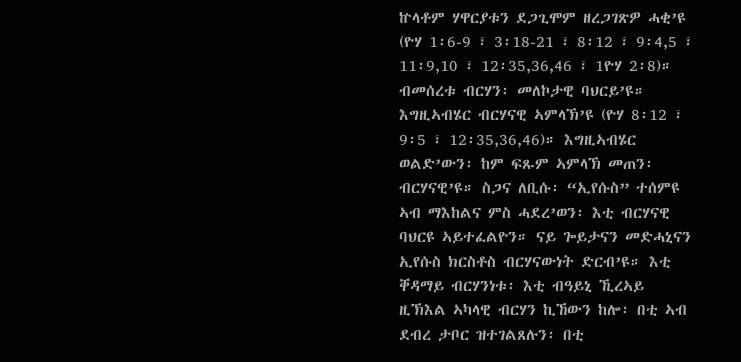ኵላቶም ሃዋርያቱን ደጋጊሞም ዘረጋገጽዎ ሓቂ’ዩ (ዮሃ 1፡6-9 ፣ 3፡18-21 ፣ 8፡12 ፣ 9፡4,5 ፣ 11፡9,10 ፣ 12፡35,36,46 ፣ 1ዮሃ 2፡8)። ብመሰረቱ ብርሃን፡ መለኮታዊ ባህርይ’ዩ። እግዚኣብሄር ብርሃናዊ ኣምላኽ’ዩ (ዮሃ 8፡12 ፣ 9፡5 ፣ 12፡35,36,46)። እግዚኣብሄር ወልድ’ውን፡ ከም ፍጹም ኣምላኽ መጠን፡ ብርሃናዊ’ዩ። ስጋና ለቢሱ፡ “ኢየሱስ” ተሰምዩ ኣብ ማእከልና ምስ ሓደረ’ወን፡ እቲ ብርሃናዊ ባህርዩ ኣይተፈልዮን። ናይ ጐይታናን መድሓኒናን ኢየሱስ ክርስቶስ ብርሃናውነት ድርብ’ዩ። እቲ ቐዳማይ ብርሃንነቱ፡ እቲ ብዓይኒ ኺረኣይ ዚኽእል ኣካላዊ ብርሃን ኪኸውን ከሎ፡ በቲ ኣብ ደብረ ታቦር ዝተገልጸሉን፡ በቲ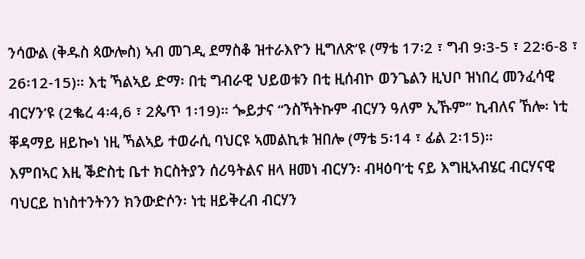ንሳውል (ቅዱስ ጳውሎስ) ኣብ መገዲ ደማስቆ ዝተራእዮን ዚግለጽ’ዩ (ማቴ 17፡2 ፣ ግብ 9፡3-5 ፣ 22፡6-8 ፣ 26፡12-15)። እቲ ኻልኣይ ድማ፡ በቲ ግብራዊ ህይወቱን በቲ ዚሰብኮ ወንጌልን ዚህቦ ዝነበረ መንፈሳዊ ብርሃን’ዩ (2ቈረ 4፡4,6 ፣ 2ጴጥ 1፡19)። ጐይታና “ንስኻትኩም ብርሃን ዓለም ኢኹም” ኪብለና ኸሎ፡ ነቲ ቐዳማይ ዘይኰነ ነዚ ኻልኣይ ተወራሲ ባህርዩ ኣመልኪቱ ዝበሎ (ማቴ 5፡14 ፣ ፊል 2፡15)።
እምበኣር እዚ ቕድስቲ ቤተ ክርስትያን ሰሪዓትልና ዘላ ዘመነ ብርሃን፡ ብዛዕባ’ቲ ናይ እግዚኣብሄር ብርሃናዊ ባህርይ ከነስተንትንን ክንውድሶን፡ ነቲ ዘይቅረብ ብርሃን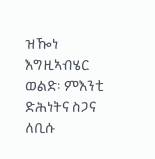ዝዀነ እግዚኣብሄር ወልድ፡ ምእንቲ ድሕነትና ስጋና ለቢሱ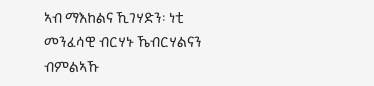ኣብ ማእከልና ኺገሃድን፡ ነቲ መንፈሳዊ ብርሃኑ ኼብርሃልናን ብምልኣኹ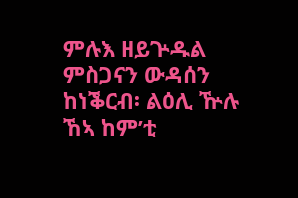ምሉእ ዘይጕዱል ምስጋናን ውዳሰን ከነቕርብ፡ ልዕሊ ዅሉ ኸኣ ከም’ቲ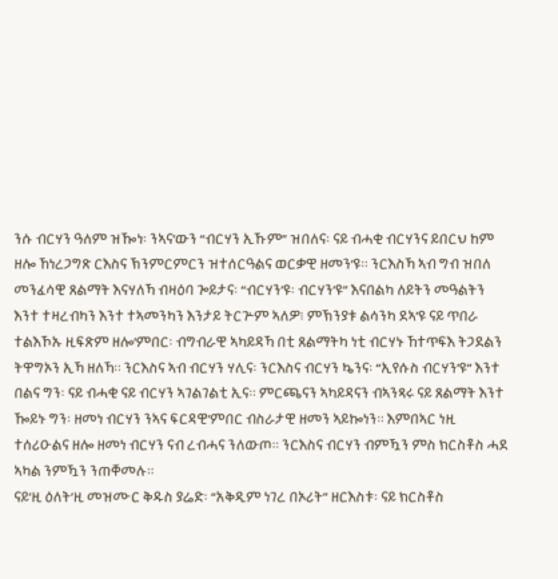ንሱ ብርሃን ዓለም ዝዀነ፡ ንኣና’ውን “ብርሃን ኢኹም” ዝበለና፡ ናይ ብሓቂ ብርሃንና ይበርህ ከም ዘሎ ኸነረጋግጽ ርእስና ኽንምርምርን ዝተሰርዓልና ወርቃዊ ዘመን’ዩ። ንርእስኻ ኣብ ግብ ዝበለ መንፈሳዊ ጸልማት እናሃለኻ ብዛዕባ ጐይታና፡ “ብርሃን’ዩ፡ ብርሃን’ዩ” እናበልካ ለይትን መዓልትን እንተ ተዛረብካን እንተ ተኣመንካን እንታይ ትርጕም ኣለዎ፧ ምኽንያቱ ልሳንካ ደኣ’ዩ ናይ ጥበራ ተልእኾኡ ዚፍጽም ዘሎ’ምበር፡ ብግብራዊ ኣካይዳኻ በቲ ጸልማትካ ነቲ ብርሃኑ ኸተጥፍእ ትጋደልን ትዋግኦን ኢኻ ዘለኻ። ንርእስና ኣብ ብርሃን ሃሊና፡ ንርእስና ብርሃን ኴንና፡ “ኢየሱስ ብርሃን’ዩ” እንተ በልና ግን፡ ናይ ብሓቂ ናይ ብርሃን ኣገልገልቲ ኢና። ምርጫናን ኣካይዳናን ብኣንጻሩ ናይ ጸልማት እንተ ዀይኑ ግን፡ ዘመነ ብርሃን ንኣና ፍርዳዊ’ምበር ብስራታዊ ዘመን ኣይኰነን። እምበኣር ነዚ ተሰሪዑልና ዘሎ ዘመነ ብርሃን ናብ ረብሓና ንለውጦ። ንርእስና ብርሃን ብምዃን ምስ ክርስቶስ ሓደ ኣካል ንምዃን ንጠቐመሉ።
ናይ’ዚ ዕለት’ዚ መዝሙር ቅዱስ ያሬድ፡ “አቅዲም ነገረ በኦሪት” ዘርእስቱ፡ ናይ ክርስቶስ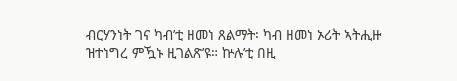ብርሃንነት ገና ካብ’ቲ ዘመነ ጸልማት፡ ካብ ዘመነ ኦሪት ኣትሒዙ ዝተነግረ ምዃኑ ዚገልጽ’ዩ። ኵሉ’ቲ በዚ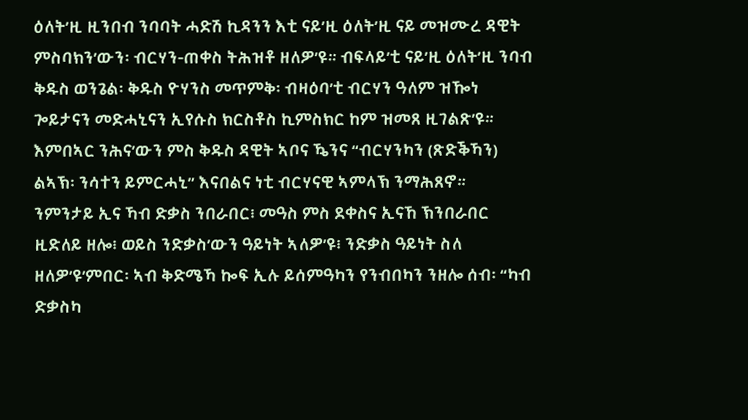ዕለት’ዚ ዚንበብ ንባባት ሓድሽ ኪዳንን እቲ ናይ’ዚ ዕለት’ዚ ናይ መዝሙረ ዳዊት ምስባክን’ውን፡ ብርሃን-ጠቀስ ትሕዝቶ ዘለዎ’ዩ። ብፍላይ’ቲ ናይ’ዚ ዕለት’ዚ ንባብ ቅዱስ ወንጌል፡ ቅዱስ ዮሃንስ መጥምቅ፡ ብዛዕባ’ቲ ብርሃን ዓለም ዝዀነ ጐይታናን መድሓኒናን ኢየሱስ ክርስቶስ ኪምስክር ከም ዝመጸ ዚገልጽ’ዩ። እምበኣር ንሕና’ውን ምስ ቅዱስ ዳዊት ኣቦና ዄንና “ብርሃንካን (ጽድቕኻን) ልኣኽ፡ ንሳተን ይምርሓኒ” እናበልና ነቲ ብርሃናዊ ኣምላኽ ንማሕጸኖ።
ንምንታይ ኢና ኻብ ድቃስ ንበራበር፧ መዓስ ምስ ደቀስና ኢናኸ ኽንበራበር ዚድለይ ዘሎ፧ ወይስ ንድቃስ’ውን ዓይነት ኣለዎ’ዩ፧ ንድቃስ ዓይነት ስለ ዘለዎ’ዩ’ምበር፡ ኣብ ቅድሜኻ ኰፍ ኢሉ ይሰምዓካን የንብበካን ንዘሎ ሰብ፡ “ካብ ድቃስካ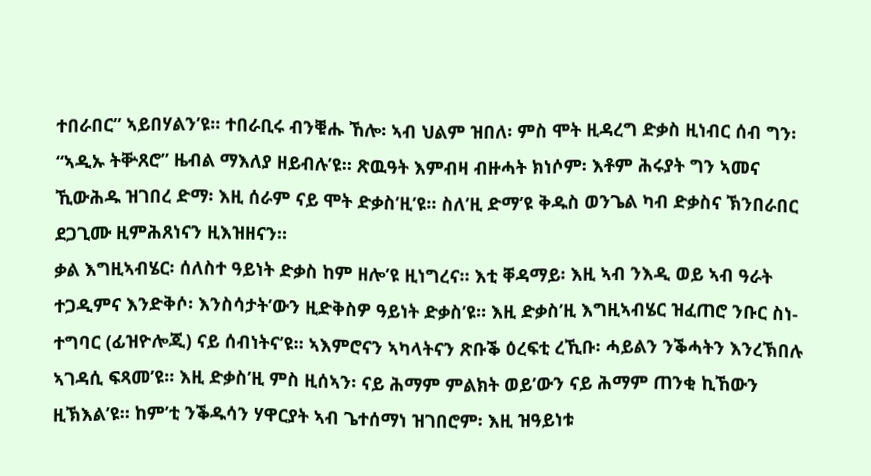ተበራበር” ኣይበሃልን’ዩ። ተበራቢሩ ብንቑሑ ኸሎ፡ ኣብ ህልም ዝበለ፡ ምስ ሞት ዚዳረግ ድቃስ ዚነብር ሰብ ግን፡ “ኣዲኡ ትቝጸሮ” ዜብል ማእለያ ዘይብሉ’ዩ። ጽዉዓት እምብዛ ብዙሓት ክነሶም፡ እቶም ሕሩያት ግን ኣመና ኺውሕዱ ዝገበረ ድማ፡ እዚ ሰራም ናይ ሞት ድቃስ’ዚ’ዩ። ስለ’ዚ ድማ’ዩ ቅዱስ ወንጌል ካብ ድቃስና ኽንበራበር ደጋጊሙ ዚምሕጸነናን ዚእዝዘናን።
ቃል እግዚኣብሄር፡ ሰለስተ ዓይነት ድቃስ ከም ዘሎ’ዩ ዚነግረና። እቲ ቐዳማይ፡ እዚ ኣብ ንእዲ ወይ ኣብ ዓራት ተጋዲምና እንድቅሶ፡ እንስሳታት’ውን ዚድቅስዎ ዓይነት ድቃስ’ዩ። እዚ ድቃስ’ዚ እግዚኣብሄር ዝፈጠሮ ንቡር ስነ-ተግባር (ፊዝዮሎጂ) ናይ ሰብነትና’ዩ። ኣእምሮናን ኣካላትናን ጽቡቕ ዕረፍቲ ረኺቡ፡ ሓይልን ንቕሓትን እንረኽበሉ ኣገዳሲ ፍጻመ’ዩ። እዚ ድቃስ’ዚ ምስ ዚሰኣን፡ ናይ ሕማም ምልክት ወይ’ውን ናይ ሕማም ጠንቂ ኪኸውን ዚኽእል’ዩ። ከም’ቲ ንቕዱሳን ሃዋርያት ኣብ ጌተሰማነ ዝገበሮም፡ እዚ ዝዓይነቱ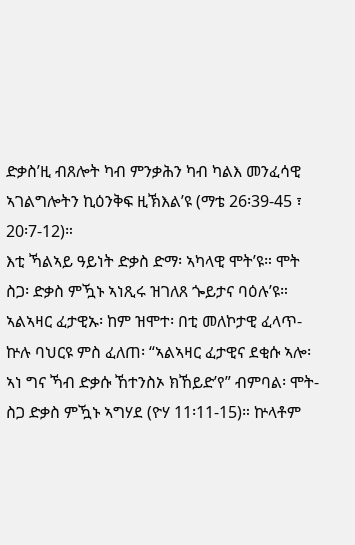ድቃስ’ዚ ብጸሎት ካብ ምንቃሕን ካብ ካልእ መንፈሳዊ ኣገልግሎትን ኪዕንቅፍ ዚኽእል’ዩ (ማቴ 26፡39-45 ፣ 20፡7-12)።
እቲ ኻልኣይ ዓይነት ድቃስ ድማ፡ ኣካላዊ ሞት’ዩ። ሞት ስጋ፡ ድቃስ ምዃኑ ኣነጺሩ ዝገለጸ ጐይታና ባዕሉ’ዩ። ኣልኣዛር ፈታዊኡ፡ ከም ዝሞተ፡ በቲ መለኮታዊ ፈላጥ-ኵሉ ባህርዩ ምስ ፈለጠ፡ “ኣልኣዛር ፈታዊና ደቂሱ ኣሎ፡ ኣነ ግና ኻብ ድቃሱ ኸተንስኦ ክኸይድ’የ” ብምባል፡ ሞት-ስጋ ድቃስ ምዃኑ ኣግሃደ (ዮሃ 11፡11-15)። ኵላቶም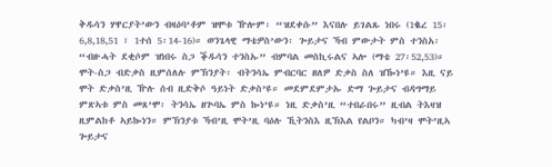ቅዱሳን ሃዋርያት’ውን ብዛዕባ’ቶም ዝሞቱ ዅሎም፡ “ዝደቀሱ” እናበሉ ይገልጹ ነበሩ (1ቈረ 15፡6,8,18,51 ፣ 1ተሰ 5፡14-16)። ወንጌላዊ ማቴዎስ’ውን፡ ጐይታና ኻብ ምውታት ምስ ተንስአ፡ “ብዙሓት ደቂሶም ዝነበሩ ስጋ ቕዱሳን ተንስኡ” ብምባል መስኪሩልና ኣሎ (ማቴ 27፡52,53)። ሞት-ስጋ ብድቃስ ዚምሰለሉ ምኽንያት፡ ብትንሳኤ ምብርባር ዘለዎ ድቃስ ስለ ዝዀነ’ዩ። እዚ ናይ ሞት ድቃስ’ዚ ዅሉ ሰብ ዚድቅሶ ዓይነት ድቃስ’ዩ። መደምደምታኡ ድማ ጐይታና ብዳግማይ ምጽኣቱ ምስ መጸ’ሞ፡ ትንሳኤ ዘጕባኤ ምስ ኰነ’ዩ። ነዚ ድቃስ’ዚ “ተበራበሩ” ዚብል ትእዛዝ ዚምልከቶ ኣይኰነን። ምኽንያቱ ኻብ’ዚ ሞት’ዚ ባዕሉ ኺትንስእ ዚኽእል የልቦን። ካብ’ዛ ሞት’ዚኣ ጐይታና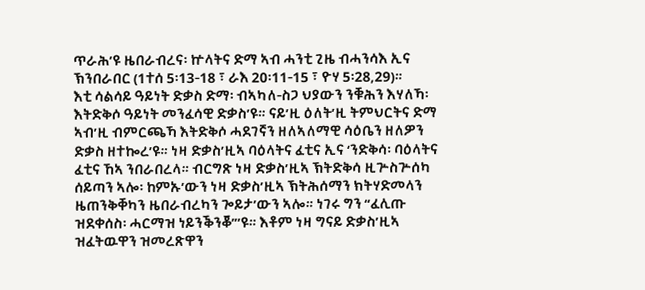ጥራሕ’ዩ ዜበራብረና፡ ኵላትና ድማ ኣብ ሓንቲ ጊዜ ብሓንሳእ ኢና ኽንበራበር (1ተሰ 5፡13-18 ፣ ራእ 20፡11-15 ፣ ዮሃ 5፡28,29)።
እቲ ሳልሳይ ዓይነት ድቃስ ድማ፡ ብኣካለ-ስጋ ህያውን ንቑሕን እሃለኻ፡ እትድቅሶ ዓይነት መንፈሳዊ ድቃስ’ዩ። ናይ’ዚ ዕለት’ዚ ትምህርትና ድማ ኣብ’ዚ ብምርጫኻ እትድቅሶ ሓደገኛን ዘለኣለማዊ ሳዕቤን ዘለዎን ድቃስ ዘተኰረ’ዩ። ነዛ ድቃስ’ዚኣ ባዕላትና ፈቲና ኢና ‘ንድቅሳ፡ ባዕላትና ፈቲና ኸኣ ንበራበረላ። ብርግጽ ነዛ ድቃስ’ዚኣ ኽትድቅሳ ዚጕስጕሰካ ሰይጣን ኣሎ፡ ከምኡ’ውን ነዛ ድቃስ’ዚኣ ኽትሕሰማን ክትሃድመላን ዜጠንቅቐካን ዜበራብረካን ጐይታ’ውን ኣሎ። ነገሩ ግን “ፈሊጡ ዝደቀሰስ፡ ሓርማዝ ነይንቕንቖ”’ዩ። እቶም ነዛ ግናይ ድቃስ’ዚኣ ዝፈትዉዋን ዝመረጽዋን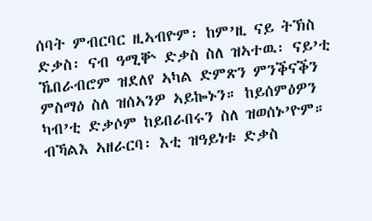ሰባት ምብርባር ዚኣብዮም፡ ከም’ዚ ናይ ትኽስ ድቃስ፡ ናብ ዓሚቝ ድቃስ ስለ ዝኣተዉ፡ ናይ’ቲ ኼበራብሮም ዝደለየ ኣካል ድምጽን ምንቕናቕን ምስማዕ ስለ ዝሰኣንዎ ኣይኰኑን። ከይሰምዕዎን ካብ’ቲ ድቃሶም ከይበራበሩን ስለ ዝወሰኑ’ዮም። ብኻልእ ኣዘራርባ፡ እቲ ዝዓይነቱ ድቃስ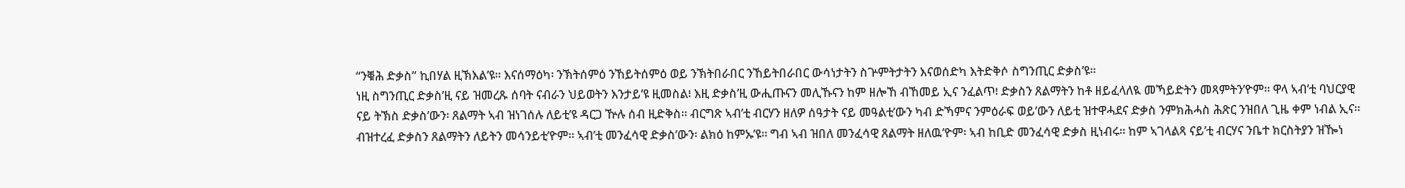“ንቑሕ ድቃስ” ኪበሃል ዚኽእል’ዩ። እናሰማዕካ፡ ንኽትሰምዕ ንኸይትሰምዕ ወይ ንኽትበራበር ንኸይትበራበር ውሳነታትን ስጕምትታትን እናወሰድካ እትድቅሶ ስግንጢር ድቃስ’ዩ።
ነዚ ስግንጢር ድቃስ’ዚ ናይ ዝመረጹ ሰባት ናብራን ህይወትን እንታይ’ዩ ዚመስል፧ እዚ ድቃስ’ዚ ውሒጡናን መሊኹናን ከም ዘሎኸ ብኸመይ ኢና ንፈልጥ፧ ድቃስን ጸልማትን ከቶ ዘይፈላለዪ መኻይድትን መጻምትን’ዮም። ዋላ ኣብ’ቲ ባህርያዊ ናይ ትኽስ ድቃስ’ውን፡ ጸልማት ኣብ ዝነገሰሉ ለይቲ’ዩ ዳርጋ ዅሉ ሰብ ዚድቅስ። ብርግጽ ኣብ’ቲ ብርሃን ዘለዎ ሰዓታት ናይ መዓልቲ’ውን ካብ ድኻምና ንምዕራፍ ወይ’ውን ለይቲ ዝተዋሓደና ድቃስ ንምክሕሓስ ሕጽር ንዝበለ ጊዜ ቀም ነብል ኢና። ብዝተረፈ ድቃስን ጸልማትን ለይትን መሳንይቲ’ዮም። ኣብ’ቲ መንፈሳዊ ድቃስ’ውን፡ ልክዕ ከምኡ’ዩ። ግብ ኣብ ዝበለ መንፈሳዊ ጸልማት ዘለዉ’ዮም፡ ኣብ ከቢድ መንፈሳዊ ድቃስ ዚነብሩ። ከም ኣገላልጻ ናይ’ቲ ብርሃና ንቤተ ክርስትያን ዝዀነ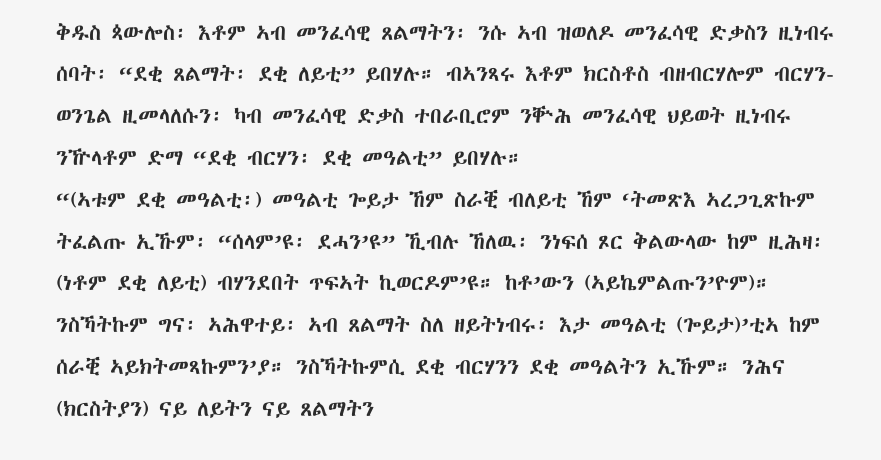ቅዱስ ጳውሎስ፡ እቶም ኣብ መንፈሳዊ ጸልማትን፡ ንሱ ኣብ ዝወለዶ መንፈሳዊ ድቃስን ዚነብሩ ሰባት፡ “ደቂ ጸልማት፡ ደቂ ለይቲ” ይበሃሉ። ብኣንጻሩ እቶም ክርስቶስ ብዘብርሃሎም ብርሃን-ወንጌል ዚመላለሱን፡ ካብ መንፈሳዊ ድቃስ ተበራቢሮም ንቝሕ መንፈሳዊ ህይወት ዚነብሩ ንዅላቶም ድማ “ደቂ ብርሃን፡ ደቂ መዓልቲ” ይበሃሉ።
“(ኣቱም ደቂ መዓልቲ፡) መዓልቲ ጐይታ ኸም ስራቒ ብለይቲ ኸም ‘ትመጽእ ኣረጋጊጽኩም ትፈልጡ ኢኹም፡ “ሰላም’ዩ፡ ደሓን’ዩ” ኺብሉ ኸለዉ፡ ንነፍሰ ጾር ቅልውላው ከም ዚሕዛ፡ (ነቶም ደቂ ለይቲ) ብሃንደበት ጥፍኣት ኪወርዶም’ዩ። ከቶ’ውን (ኣይኬምልጡን’ዮም)። ንስኻትኩም ግና፡ ኣሕዋተይ፡ ኣብ ጸልማት ስለ ዘይትነብሩ፡ እታ መዓልቲ (ጐይታ)’ቲኣ ከም ሰራቒ ኣይክትመጻኩምን’ያ። ንስኻትኩምሲ ደቂ ብርሃንን ደቂ መዓልትን ኢኹም። ንሕና (ክርስትያን) ናይ ለይትን ናይ ጸልማትን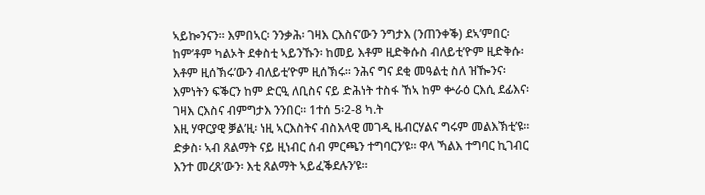ኣይኰንናን። እምበኣር፡ ንንቃሕ፡ ገዛእ ርእስና’ውን ንግታእ (ንጠንቀቕ) ደኣ’ምበር፡ ከም’ቶም ካልኦት ደቀስቲ ኣይንኹን፡ ከመይ እቶም ዚድቅሱስ ብለይቲ’ዮም ዚድቅሱ፡ እቶም ዚሰኽሩ’ውን ብለይቲ’ዮም ዚሰኽሩ። ንሕና ግና ደቂ መዓልቲ ስለ ዝዀንና፡ እምነትን ፍቕርን ከም ድርዒ ለቢስና ናይ ድሕነት ተስፋ ኸኣ ከም ቍራዕ ርእሲ ደፊእና፡ ገዛእ ርእስና ብምግታእ ንንበር። 1ተሰ 5፡2-8 ካ.ት
እዚ ሃዋርያዊ ቓል’ዚ፡ ነዚ ኣርእስትና ብስእላዊ መገዲ ዜብርሃልና ግሩም መልእኽቲ’ዩ። ድቃስ፡ ኣብ ጸልማት ናይ ዚነብር ሰብ ምርጫን ተግባርን’ዩ። ዋላ ኻልእ ተግባር ኪገብር እንተ መረጸ’ውን፡ እቲ ጸልማት ኣይፈቕደሉን’ዩ።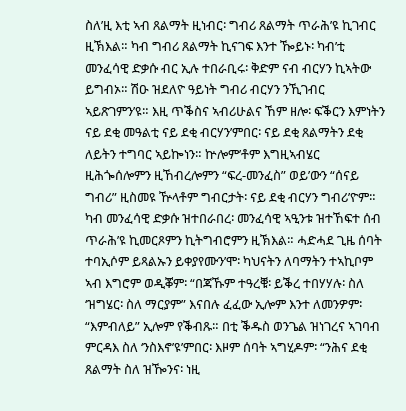ስለ’ዚ እቲ ኣብ ጸልማት ዚነብር፡ ግብሪ ጸልማት ጥራሕ’ዩ ኪገብር ዚኽእል። ካብ ግብሪ ጸልማት ኪናገፍ እንተ ዀይኑ፡ ካብ’ቲ መንፈሳዊ ድቃሱ ብር ኢሉ ተበራቢሩ፡ ቅድም ናብ ብርሃን ኪኣትው ይግብኦ። ሽዑ ዝደለዮ ዓይነት ግብሪ ብርሃን ንኺገብር ኣይጽገምን’ዩ። እዚ ጥቕስና ኣብሪሁልና ኸም ዘሎ፡ ፍቕርን እምነትን ናይ ደቂ መዓልቲ ናይ ደቂ ብርሃን’ምበር፡ ናይ ደቂ ጸልማትን ደቂ ለይትን ተግባር ኣይኰነን። ኵሎም’ቶም እግዚኣብሄር ዚሕጐሰሎምን ዚኸብረሎምን “ፍረ-መንፈስ” ወይ’ውን “ሰናይ ግብሪ” ዚስመዩ ዅላቶም ግብርታት፡ ናይ ደቂ ብርሃን ግብሪ’ዮም። ካብ መንፈሳዊ ድቃሱ ዝተበራበረ፡ መንፈሳዊ ኣዒንቱ ዝተኸፍተ ሰብ ጥራሕ’ዩ ኪመርጾምን ኪትግብሮምን ዚኽእል። ሓድሓደ ጊዜ ሰባት ተባኢሶም ይጻልኡን ይቀያየሙን’ሞ፡ ካህናትን ለባማትን ተኣኪቦም ኣብ እግሮም ወዲቖም፡ “በጃኹም ተዓረቑ፡ ይቕረ ተበሃሃሉ፡ ስለ ‘ዝግሄር፡ ስለ ማርያም” እናበሉ ፈፈው ኢሎም እንተ ለመንዎም፡ “እምብለይ” ኢሎም የቕብጹ። በቲ ቕዱስ ወንጌል ዝነገረና ኣገባብ ምርዳእ ስለ ‘ንስእኖ’ዩ’ምበር፡ እዞም ሰባት ኣግሂዶም፡ “ንሕና ደቂ ጸልማት ስለ ዝዀንና፡ ነዚ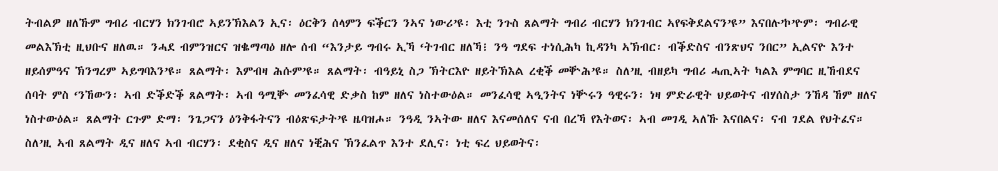ትብልዎ ዘለኹም ግብሪ ብርሃን ክንገብሮ ኣይንኽእልን ኢና፡ ዕርቅን ሰላምን ፍቕርን ንኣና ነውሪ’ዩ፡ እቲ ንጉስ ጸልማት ግብሪ ብርሃን ክንገብር ኣየፍቅደልናን’ዩ” እናበሉ’ኮ’ዮም፡ ግብራዊ መልእኽቲ ዚህቡና ዘለዉ። ንሓደ ብምንዝርና ዝቈማጣዕ ዘሎ ሰብ “እንታይ ግብሩ ኢኻ ‘ትገብር ዘለኻ፧ ንዓ ግደፍ ተነሲሕካ ኪዳንካ ኣኽብር፡ ብቕድስና ብንጽህና ንበር” ኢልናዮ እንተ ዘይሰምዓና ኽንግረም ኣይግባእን’ዩ። ጸልማት፡ እምብዛ ሕሱም’ዩ። ጸልማት፡ ብዓይኒ ስጋ ኽትርእዮ ዘይትኽእል ረቂቕ መቝሕ’ዩ። ስለ’ዚ ብዘይካ ግብሪ ሓጢኣት ካልእ ምግባር ዚኸብደና ሰባት ምስ ‘ንኸውን፡ ኣብ ድቕድቕ ጸልማት፡ ኣብ ዓሚቝ መንፈሳዊ ድቃስ ከም ዘለና ነስተውዕል። መንፈሳዊ ኣዒንትና ነቝሩን ዓዊሩን፡ ነዛ ምድራዊት ህይወትና ብሃሰስታ ንኸዳ ኸም ዘለና ነስተውዕል። ጸልማት ርጉም ድማ፡ ንጌጋናን ዕንቅፋትናን ብዕጽፍታት’ዩ ዜባዝሖ። ንዓዲ ንኣትው ዘለና እናመሰለና ናብ በረኻ የእትወና፡ ኣብ መገዲ ኣለኹ እናበልና፡ ናብ ገደል የህትፈና። ስለ’ዚ ኣብ ጸልማት ዲና ዘለና ኣብ ብርሃን፡ ደቂስና ዲና ዘለና ነቒሕና ኽንፈልጥ እንተ ደሊና፡ ነቲ ፍረ ህይወትና፡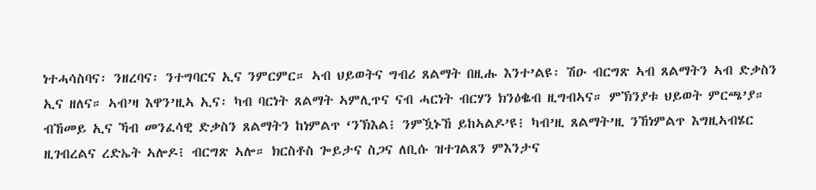ነተሓሳስባና፡ ንዘረባና፡ ንተግባርና ኢና ንምርምር። ኣብ ህይወትና ግብሪ ጸልማት በዚሑ እንተ’ልዩ፡ ሽዑ ብርግጽ ኣብ ጸልማትን ኣብ ድቃስን ኢና ዘለና። ኣብ’ዛ እዋን’ዚኣ ኢና፡ ካብ ባርነት ጸልማት ኣምሊጥና ናብ ሓርነት ብርሃን ክንዕቈብ ዚግብኣና። ምኽንያቱ ህይወት ምርጫ’ያ።
ብኸመይ ኢና ኻብ መንፈሳዊ ድቃስን ጸልማትን ከነምልጥ ‘ንኽእል፧ ንምዃኑኸ ይከኣልዶ’ዩ፧ ካብ’ዚ ጸልማት’ዚ ንኸነምልጥ እግዚኣብሄር ዚገብረልና ረድኤት ኣሎዶ፧ ብርግጽ ኣሎ። ክርስቶስ ጐይታና ስጋና ለቢሱ ዝተገልጸን ምእንታና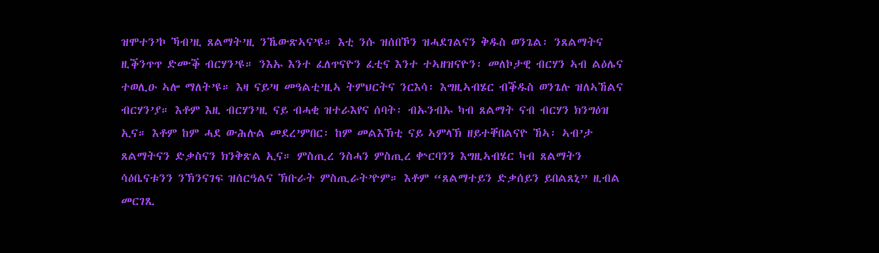ዝሞተን’ኮ ኻብ’ዚ ጸልማት’ዚ ንኼውጽኣና’ዩ። እቲ ንሱ ዝሰበኾን ዝሓደገልናን ቅዱስ ወንጌል፡ ንጸልማትና ዚቕንጥጥ ድሙቕ ብርሃን’ዩ። ንእኡ እንተ ፈለጥናዮን ፈቲና እንተ ተኣዘዝናዮን፡ መለኮታዊ ብርሃን ኣብ ልዕሌና ተወሊዑ ኣሎ ማለት’ዩ። እዛ ናይ’ዛ መዓልቲ’ዚኣ ትምህርትና ንርእሳ፡ እግዚኣብሄር ብቕዱስ ወንጌሉ ዝለኣኸልና ብርሃን’ያ። እቶም እዚ ብርሃን’ዚ ናይ ብሓቂ ዝተራእየና ሰባት፡ ብኡንብኡ ካብ ጸልማት ናብ ብርሃን ክንግዕዝ ኢና። እቶም ከም ሓደ ውሕሉል መደረ’ምበር፡ ከም መልእኽቲ ናይ ኣምላኽ ዘይተቐበልናዮ ኸኣ፡ ኣብ’ታ ጸልማትናን ድቃስናን ክንቅጽል ኢና። ምስጢረ ንስሓን ምስጢረ ቍርባንን እግዚኣብሄር ካብ ጸልማትን ሳዕቤናቱንን ንኽንናገፍ ዝሰርዓልና ኽቡራት ምስጢራት’ዮም። እቶም “ጸልማተይን ድቃሰይን ይበልጸኒ” ዚብል መርገጺ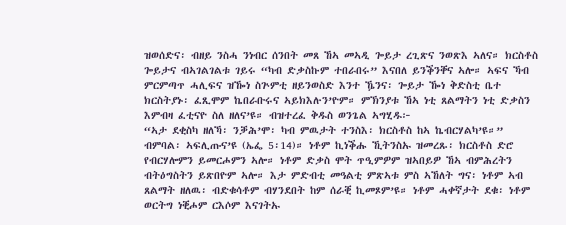ዝወሰድና፡ ብዘይ ንስሓ ንነብር ሰንበት መጸ ኸኣ መኣዲ ጐይታ ረጊጽና ንወጽእ ኣለና። ክርስቶስ ጐይታና ብኣገልገልቱ ገይሩ “ካብ ድቃስኩም ተበራበሩ” እናበለ ይንቕንቐና ኣሎ። ኣፍና ኻብ ምርምጣጥ ሓሊፍና ዝዀነ ስጕምቲ ዘይንወስድ እንተ ዄንና፡ ጐይታ ዀነ ቅድስቲ ቤተ ክርስትያኑ፡ ፈጺሞም ኬበራቡሩና ኣይክእሉን’ዮም። ምኽንያቱ ኸኣ ነቲ ጸልማትን ነቲ ድቃስን እምብዛ ፈቲናዮ ስለ ዘለና’ዩ። ብዝተረፈ ቅዱስ ወንጌል ኣግሂዱ፦
“ኣታ ደቂስካ ዘለኻ፡ ንቓሕ’ሞ፡ ካብ ምዉታት ተንስእ፡ ክርስቶስ ከኣ ኬብርሃልካ’ዩ።” ብምባል፡ ኣፍሊጡና’ዩ (ኤፌ 5፡14)። ነቶም ኪነቕሑ ኺትንስኡ ዝመረጹ፡ ክርስቶስ ድሮ የብርሃሎምን ይመርሖምን ኣሎ። ነቶም ድቃስ ሞት ጥዒምዎም ዝኣበይዎ ኸኣ ብምሕረትን ብትዕግስትን ይጽበዮም ኣሎ። እታ ምድብቲ መዓልቲ ምጽኣቱ ምስ ኣኸለት ግና፡ ነቶም ኣብ ጸልማት ዘለዉ፡ ብድቁሳቶም ብሃንደበት ከም ሰራቒ ኪመጾም’ዩ። ነቶም ሓቀኛታት ደቁ፡ ነቶም ወርትግ ነቒሖም ርእሶም እናገትኡ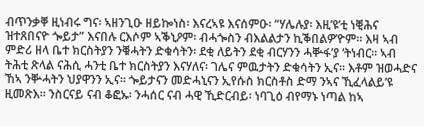ብጥንቃቐ ዚነብሩ ግና፡ ኣዘንጊዑ ዘይኰነስ፡ እናረኣዩ እናሰምዑ፡ “ሃሌሉያ፡ እዚ’ዩ’ቲ ነቒሕና ዝተጸበናዮ ጐይታ” እናበሉ ርእሶም ኣቕኒዖም፡ ብሓጐስን ብእልልታን ኪቕበልዎ’ዮም። እዛ ኣብ ምድሪ ዘላ ቤተ ክርስትያን ንቑሓትን ድቁሳትን፡ ደቂ ለይትን ደቂ ብርሃንን ሓቝፋ’ያ ‘ትነብር። ኣብ ትሕቲ ጽላል ናሕሲ ሓንቲ ቤተ ክርስትያን እናሃለና፡ ገሌና ምዉታትን ድቁሳትን ኢና። እቶም ዝወሓድና ኸኣ ንቝሓትን ህያዋንን ኢና። ጐይታናን መድሓኒናን ኢየሱስ ክርስቶስ ድማ ንኣና ኺፈላልይ’ዩ ዚመጽእ። ንስርናይ ናብ ቆፎኡ፡ ንሓሰር ናብ ሓዊ ኺድርብይ፡ ነባጊዕ ብየማኑ ነጣል ከኣ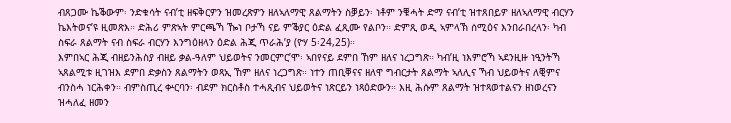ብጸጋሙ ኬቕውም፡ ንድቁሳት ናብ’ቲ ዘፍቅርዎን ዝመረጽዎን ዘለኣለማዊ ጸልማትን ስቓይን፡ ነቶም ንቑሓት ድማ ናብ’ቲ ዝተጸበይዎ ዘለኣለማዊ ብርሃን ኬእትወና’ዩ ዚመጽእ። ድሕሪ ምጽኣት ምርጫኻ ዀነ ቦታኻ ናይ ምቕያር ዕድል ፈጺሙ የልቦን። ድምጺ ወዲ ኣምላኽ ሰሚዕና እንበራበረላን፡ ካብ ስፍራ ጸልማት ናብ ስፍራ ብርሃን እንግዕዘላን ዕድል ሕጂ ጥራሕ’ያ (ዮሃ 5፡24,25)።
እምበኣር ሕጂ ብዘይንሕስያ ብዘይ ቃል-ዓለም ህይወትና ንመርምር’ሞ፡ ኣበየናይ ደምበ ኸም ዘለና ነረጋግጽ። ካብ’ዚ ነእምሮኻ ኣደንዚዙ ነዒንትኻ ኣጸልሚቱ ዚገዝእ ደምበ ድቃስን ጸልማትን ወጻኢ ኸም ዘለና ነረጋግጽ። ነተን ጠቢቐናና ዘለዋ ግብርታት ጸልማት ኣለሊና ኻብ ህይወትና ለቒምና ብንስሓ ነርሕቀን። ብምስጢረ ቍርባን፡ ብደም ክርስቶስ ተሓጺብና ህይወትና ነጽርይን ነጻዕድውን። እዚ ሕሱም ጸልማት ዝተጻወተልናን ዘነወረናን ዝሓለፈ ዘመን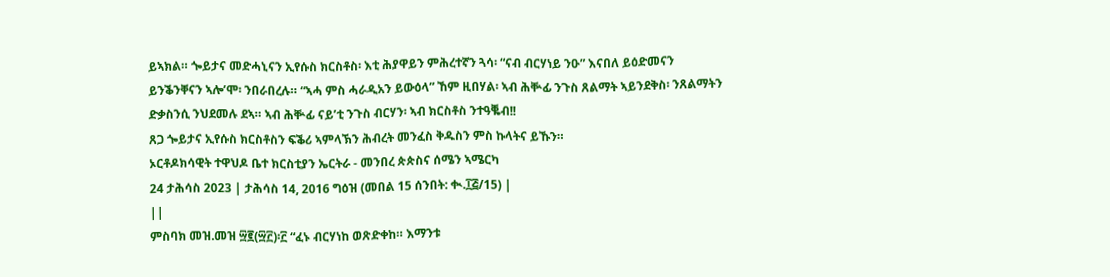ይኣክል። ጐይታና መድሓኒናን ኢየሱስ ክርስቶስ፡ እቲ ሕያዋይን ምሕረተኛን ጓሳ፡ “ናብ ብርሃነይ ንዑ” እናበለ ይዕድመናን ይንቕንቐናን ኣሎ’ሞ፡ ንበራበረሉ። “ኣሓ ምስ ሓራዲአን ይውዕላ” ኸም ዚበሃል፡ ኣብ ሕቝፊ ንጉስ ጸልማት ኣይንደቅስ፡ ንጸልማትን ድቃስንሲ ንህደመሉ ደኣ። ኣብ ሕቝፊ ናይ’ቲ ንጉስ ብርሃን፡ ኣብ ክርስቶስ ንተዓቘብ!!
ጸጋ ጐይታና ኢየሱስ ክርስቶስን ፍቕሪ ኣምላኽን ሕብረት መንፈስ ቅዱስን ምስ ኩላትና ይኹን።
ኦርቶዶክሳዊት ተዋህዶ ቤተ ክርስቲያን ኤርትራ - መንበረ ጵጵስና ሰሜን ኣሜርካ
24 ታሕሳስ 2023 | ታሕሳስ 14, 2016 ግዕዝ (መበል 15 ሰንበት: ቊ.፲፭/15) |
||
ምስባክ መዝ.መዝ ፵፪(፵፫)፡፫ “ፈኑ ብርሃነከ ወጽድቀከ። እማንቱ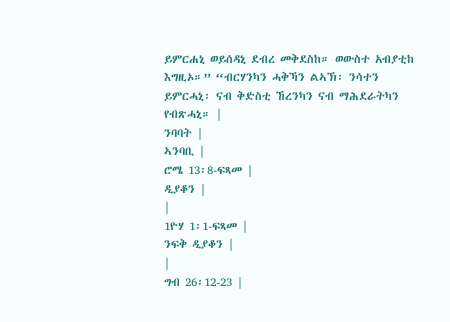ይምርሐኒ ወይሰዳኒ ደብረ መቅደስከ። ወውስተ አብያቲከ እግዚኦ።” “ብርሃንካን ሓቅኻን ልኣኽ፡ ንሳተን ይምርሓኒ፡ ናብ ቅድስቲ ኸረንካን ናብ ማሕደራትካን የብጽሓኒ። |
ንባባት |
ኣንባቢ |
ሮሜ 13፡8-ፍጻመ |
ዲያቆን |
|
1ዮሃ 1፡1-ፍጻመ |
ንፍቅ ዲያቆን |
|
ግብ 26፡12-23 |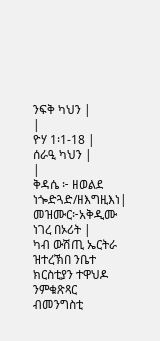ንፍቅ ካህን |
|
ዮሃ 1፡1-18 |
ሰራዒ ካህን |
|
ቅዳሴ ፦ ዘወልደ ነጐድጓድ/ዘእግዚእነ| መዝሙር፦አቅዲሙ ነገረ በኦሪት |
ካብ ውሽጢ ኤርትራ ዝተረኽበ ንቤተ ክርስቲያን ተዋህዶ ንምቁጽጻር ብመንግስቲ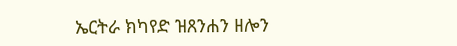ኤርትራ ክካየድ ዝጸንሐን ዘሎን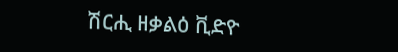ሽርሒ ዘቃልዕ ቪድዮ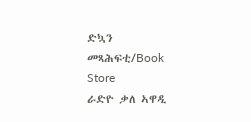ድኳን መጻሕፍቲ/Book Store
ራድዮ ቃለ ኣዋዲ